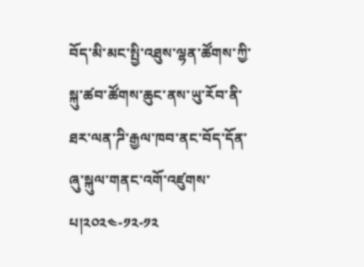བོད་མི་མང་སྤྱི་འཐུས་ལྷན་ཚོགས་ཀྱི་སྐུ་ཚབ་ཚོགས་ཆུང་ནས་ཡུ་རོབ་ནི་ཐར་ལན་ཌི་རྒྱལ་ཁབ་ནང་བོད་དོན་ཞུ་སྐུལ་གནང་འགོ་འཛུགས་པ།༢༠༢༤-༡༢-༡༢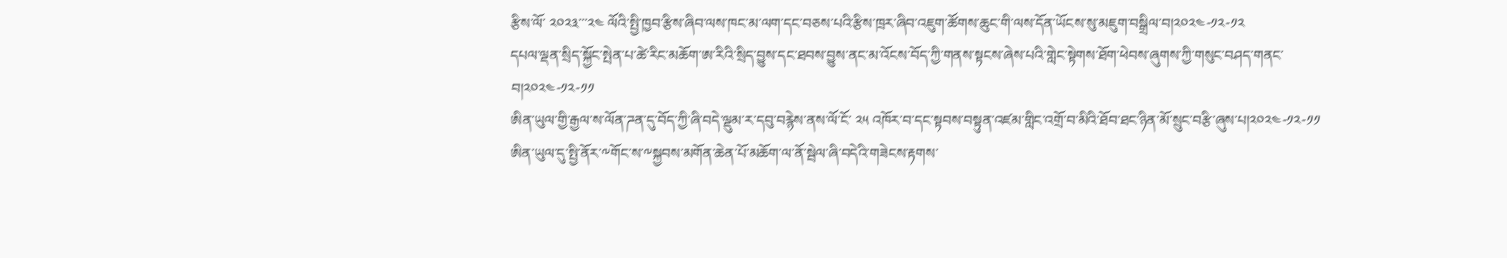རྩིས་ལོ་ ༢༠༢༣་་་༢༤ ལོའི་སྤྱི་ཁྱབ་རྩིས་ཞིབ་ལས་ཁང་མ་ལག་དང་བཅས་པའི་རྩིས་ཁྲར་ཞིབ་འཇུག་ཚོགས་ཆུང་གི་ལས་དོན་ཡོངས་སུ་མཇུག་བསྒྲིལ་བ།༢༠༢༤-༡༢-༡༢
དཔལ་ལྡན་སྲིད་སྐྱོང་སྤེན་པ་ཚེ་རིང་མཆོག་ཨ་རིའི་སྲིད་བྱུས་དང་ཐབས་བྱུས་ནང་མ་འོངས་བོད་ཀྱི་གནས་སྟངས་ཞེས་པའི་གླེང་སྟེགས་ཐོག་ཕེབས་ཞུགས་ཀྱི་གསུང་བཤད་གནང་བ།༢༠༢༤-༡༢-༡༡
ཨིན་ཡུལ་གྱི་རྒྱལ་ས་ལོན་ཌན་དུ་བོད་ཀྱི་ཞི་བདེ་ལྡུམ་ར་དབུ་བརྙེས་ནས་ལོ་ངོ་ ༢༥ འཁོར་བ་དང་སྟབས་བསྟུན་འཛམ་གླིང་འགྲོ་བ་མིའི་ཐོབ་ཐང་ཉིན་མོ་སྲུང་བརྩི་ཞུས་པ།༢༠༢༤-༡༢-༡༡
ཨིན་ཡུལ་དུ་སྤྱི་ནོར་༸གོང་ས་༸སྐྱབས་མགོན་ཆེན་པོ་མཆོག་ལ་ནོ་སྦེལ་ཞི་བདེའི་གཟེངས་རྟགས་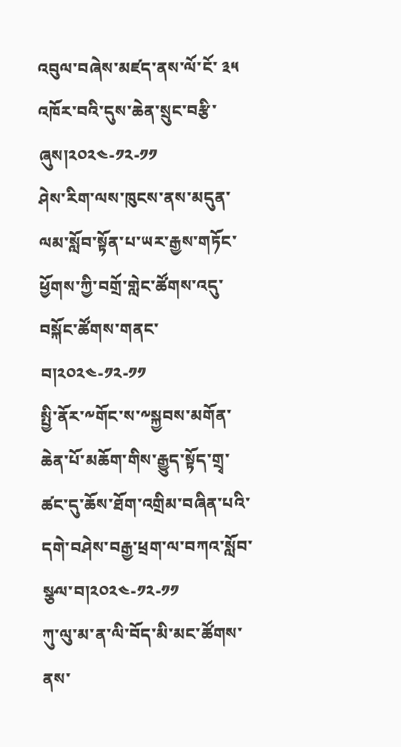འབུལ་བཞེས་མཛད་ནས་ལོ་ངོ་ ༣༥ འཁོར་བའི་དུས་ཆེན་སྲུང་བརྩི་ཞུས།༢༠༢༤-༡༢-༡༡
ཤེས་རིག་ལས་ཁུངས་ནས་མདུན་ལམ་སློབ་སྟོན་པ་ཡར་རྒྱས་གཏོང་ཕྱོགས་ཀྱི་བགྲོ་གླེང་ཚོགས་འདུ་བསྐོང་ཚོགས་གནང་བ།༢༠༢༤-༡༢-༡༡
སྤྱི་ནོར་༸གོང་ས་༸སྐྱབས་མགོན་ཆེན་པོ་མཆོག་གིས་རྒྱུད་སྟོད་གྲྭ་ཚང་དུ་ཆོས་ཐོག་འགྲིམ་བཞིན་པའི་དགེ་བཤེས་བརྒྱ་ཕྲག་ལ་བཀའ་སློབ་སྩལ་བ།༢༠༢༤-༡༢-༡༡
ཀུ་ལུ་མ་ན་ལི་བོད་མི་མང་ཚོགས་ནས་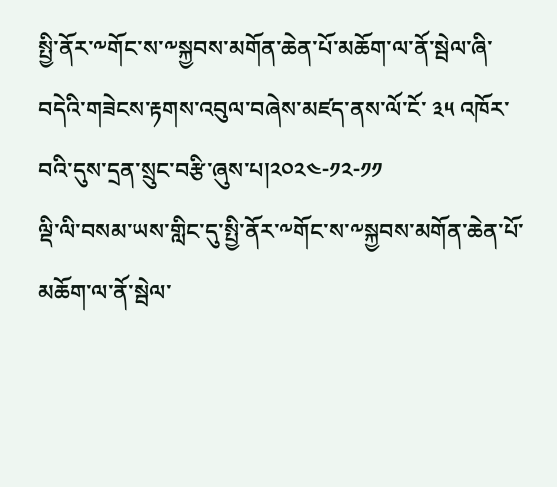སྤྱི་ནོར་༸གོང་ས་༸སྐྱབས་མགོན་ཆེན་པོ་མཆོག་ལ་ནོ་སྦེལ་ཞི་བདེའི་གཟེངས་རྟགས་འབུལ་བཞེས་མཛད་ནས་ལོ་ངོ་ ༣༥ འཁོར་བའི་དུས་དྲན་སྲུང་བརྩི་ཞུས་པ།༢༠༢༤-༡༢-༡༡
ལྡི་ལི་བསམ་ཡས་གླིང་དུ་སྤྱི་ནོར་༸གོང་ས་༸སྐྱབས་མགོན་ཆེན་པོ་མཆོག་ལ་ནོ་སྦེལ་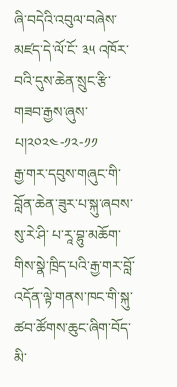ཞི་བདེའི་འབུལ་བཞེས་མཛད་དེ་ལོ་ངོ་ ༣༥ འཁོར་བའི་དུས་ཆེན་སྲུང་རྩི་གཟབ་རྒྱས་ཞུས་པ།༢༠༢༤-༡༢-༡༡
རྒྱ་གར་དབུས་གཞུང་གི་བློན་ཆེན་ཟུར་པ་སྐུ་ཞབས་སུ་རེ་ཤི་ པ་རཱ་བྷུ་མཆོག་གིས་སྣེ་ཁྲིད་པའི་རྒྱ་གར་བློ་འདོན་ལྟེ་གནས་ཁང་གི་སྐུ་ཚབ་ཚོགས་ཆུང་ཞིག་བོད་མི་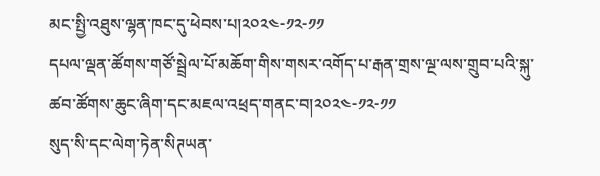མང་སྤྱི་འཐུས་ལྷན་ཁང་དུ་ཕེབས་པ།༢༠༢༤-༡༢-༡༡
དཔལ་ལྡན་ཚོགས་གཙོ་སྦྲེལ་པོ་མཆོག་གིས་གསར་འགོད་པ་རྒན་གྲས་ལྔ་ལས་གྲུབ་པའི་སྐུ་ཚབ་ཚོགས་ཆུང་ཞིག་དང་མཇལ་འཕྲད་གནང་བ།༢༠༢༤-༡༢-༡༡
སུད་སི་དང་ལེག་ཏེན་སིཊཡན་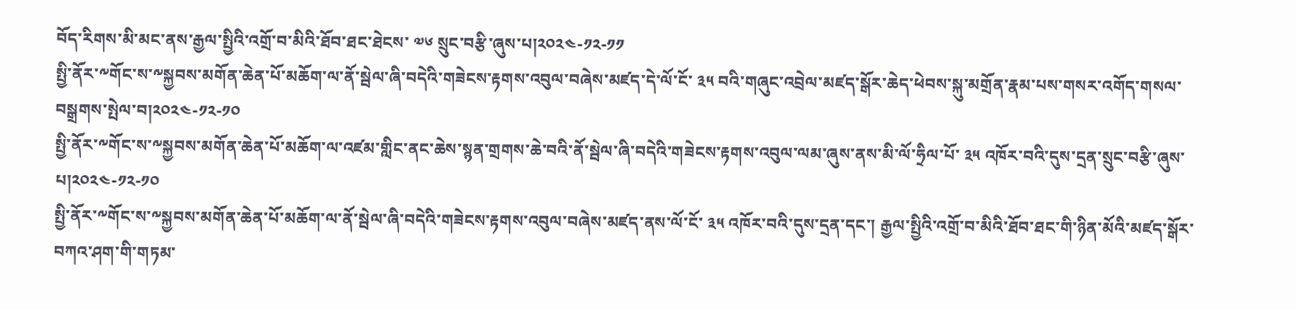བོད་རིགས་མི་མང་ནས་རྒྱལ་སྤྱིའི་འགྲོ་བ་མིའི་ཐོབ་ཐང་ཐེངས་ ༧༦ སྲུང་བརྩི་ཞུས་པ།༢༠༢༤-༡༢-༡༡
སྤྱི་ནོར་༸གོང་ས་༸སྐྱབས་མགོན་ཆེན་པོ་མཆོག་ལ་ནོ་སྦེལ་ཞི་བདེའི་གཟེངས་རྟགས་འབུལ་བཞེས་མཛད་དེ་ལོ་ངོ་ ༣༥ བའི་གཞུང་འབྲེལ་མཛད་སྒོར་ཆེད་ཕེབས་སྐུ་མགྲོན་རྣམ་པས་གསར་འགོད་གསལ་བསྒྲགས་སྤེལ་བ།༢༠༢༤-༡༢-༡༠
སྤྱི་ནོར་༸གོང་ས་༸སྐྱབས་མགོན་ཆེན་པོ་མཆོག་ལ་འཛམ་གླིང་ནང་ཆེས་སྙན་གྲགས་ཆེ་བའི་ནོ་སྦེལ་ཞི་བདེའི་གཟེངས་རྟགས་འབུལ་ལམ་ཞུས་ནས་མི་ལོ་ཧྲིལ་པོ་ ༣༥ འཁོར་བའི་དུས་དྲན་སྲུང་བརྩི་ཞུས་པ།༢༠༢༤-༡༢-༡༠
སྤྱི་ནོར་༸གོང་ས་༸སྐྱབས་མགོན་ཆེན་པོ་མཆོག་ལ་ནོ་སྦེལ་ཞི་བདེའི་གཟེངས་རྟགས་འབུལ་བཞེས་མཛད་ནས་ལོ་ངོ་ ༣༥ འཁོར་བའི་དུས་དྲན་དང་། རྒྱལ་སྤྱིའི་འགྲོ་བ་མིའི་ཐོབ་ཐང་གི་ཉིན་མོའི་མཛད་སྒོར་བཀའ་ཤག་གི་གཏམ་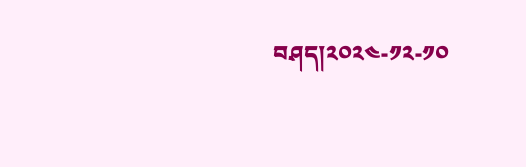བཤད།༢༠༢༤-༡༢-༡༠